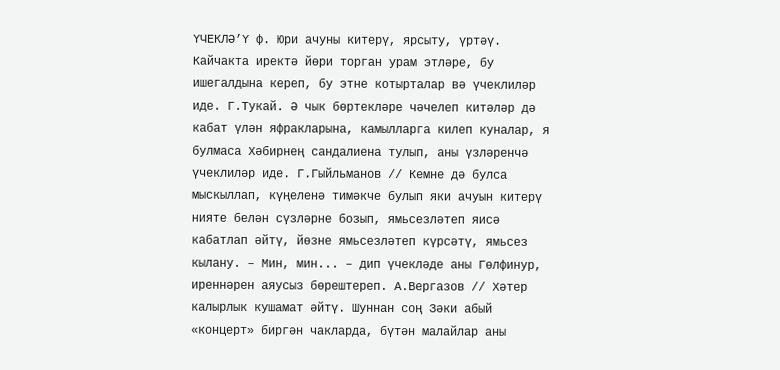ҮЧЕКЛӘ’Ү ф. Юри ачуны китерү, ярсыту, үртәү. Кайчакта иректә йөри торган урам этләре, бу ишегалдына кереп, бу этне котырталар вә үчеклиләр иде. Г.Тукай. Ә чык бөртекләре чәчелеп китәләр дә кабат үлән яфракларына, камылларга килеп куналар, я булмаса Хәбирнең сандалиена тулып, аны үзләренчә үчеклиләр иде. Г.Гыйльманов // Кемне дә булса мыскыллап, күңеленә тимәкче булып яки ачуын китерү нияте белән сүзләрне бозып, ямьсезләтеп яисә кабатлап әйтү, йөзне ямьсезләтеп күрсәтү, ямьсез кылану. – Мин, мин... – дип үчекләде аны Гөлфинур, иреннәрен аяусыз бөрештереп. А.Вергазов // Хәтер калырлык кушамат әйтү. Шуннан соң Зәки абый «концерт» биргән чакларда, бүтән малайлар аны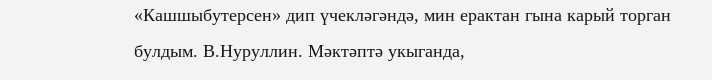«Кашшыбутерсен» дип үчекләгәндә, мин ерактан гына карый торган булдым. В.Нуруллин. Мәктәптә укыганда,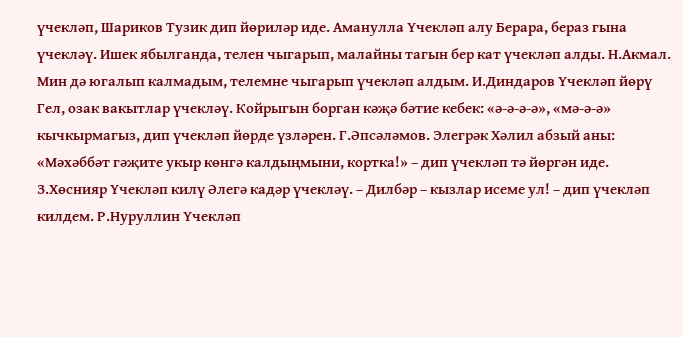үчекләп, Шариков Тузик дип йөриләр иде. Аманулла Үчекләп алу Берара, бераз гына үчекләү. Ишек ябылганда, телен чыгарып, малайны тагын бер кат үчекләп алды. Н.Акмал. Мин дә югалып калмадым, телемне чыгарып үчекләп алдым. И.Диндаров Үчекләп йөрү Гел, озак вакытлар үчекләү. Койрыгын борган кәҗә бәтие кебек: «ә-ә-ә-ә», «мә-ә-ә» кычкырмагыз, дип үчекләп йөрде үзләрен. Г.Әпсәләмов. Элегрәк Хәлил абзый аны: «Мәхәббәт гәҗите укыр көнгә калдыңмыни, кортка!» – дип үчекләп тә йөргән иде. З.Хөснияр Үчекләп килү Әлегә кадәр үчекләү. – Дилбәр – кызлар исеме ул! – дип үчекләп килдем. Р.Нуруллин Үчекләп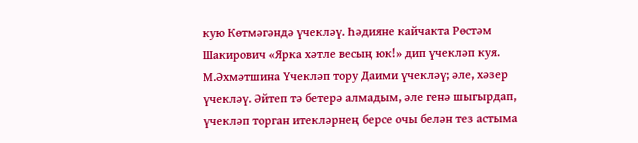кую Көтмәгәндә үчекләү. Һәдияне кайчакта Рөстәм Шакирович «Ярка хәтле весың юк!» дип үчекләп куя. М.Әхмәтшина Үчекләп тору Даими үчекләү; әле, хәзер үчекләү. Әйтеп тә бетерә алмадым, әле генә шыгырдап, үчекләп торган итекләрнең берсе очы белән тез астыма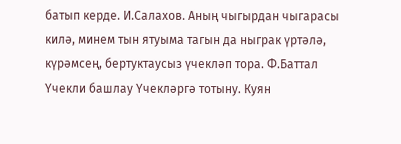батып керде. И.Салахов. Аның чыгырдан чыгарасы килә, минем тын ятуыма тагын да ныграк үртәлә, күрәмсең, бертуктаусыз үчекләп тора. Ф.Баттал Үчекли башлау Үчекләргә тотыну. Куян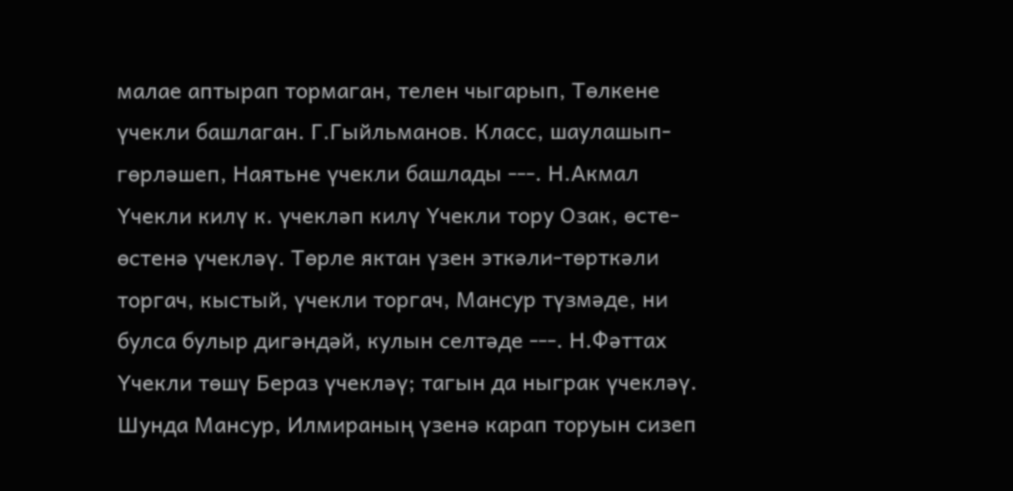малае аптырап тормаган, телен чыгарып, Төлкене үчекли башлаган. Г.Гыйльманов. Класс, шаулашып-гөрләшеп, Наятьне үчекли башлады ---. Н.Акмал Үчекли килү к. үчекләп килү Үчекли тору Озак, өсте-өстенә үчекләү. Төрле яктан үзен эткәли-төрткәли торгач, кыстый, үчекли торгач, Мансур түзмәде, ни булса булыр дигәндәй, кулын селтәде ---. Н.Фәттах Үчекли төшү Бераз үчекләү; тагын да ныграк үчекләү. Шунда Мансур, Илмираның үзенә карап торуын сизеп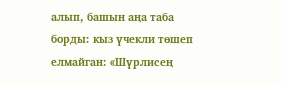алып, башын аңа таба борды: кыз үчекли төшеп елмайган: «Шүрлисең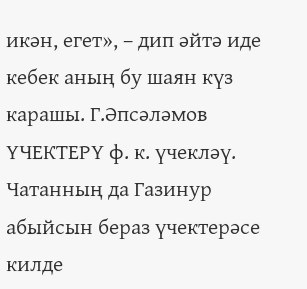икән, егет», – дип әйтә иде кебек аның бу шаян күз карашы. Г.Әпсәләмов ҮЧЕКТЕРҮ ф. к. үчекләү. Чатанның да Газинур абыйсын бераз үчектерәсе килде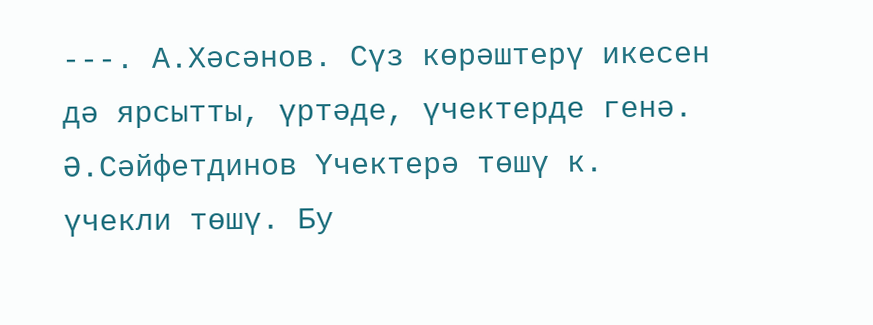---. А.Хәсәнов. Сүз көрәштерү икесен дә ярсытты, үртәде, үчектерде генә. Ә.Сәйфетдинов Үчектерә төшү к. үчекли төшү. Бу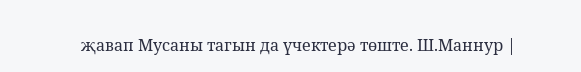җавап Мусаны тагын да үчектерә төште. Ш.Маннур |